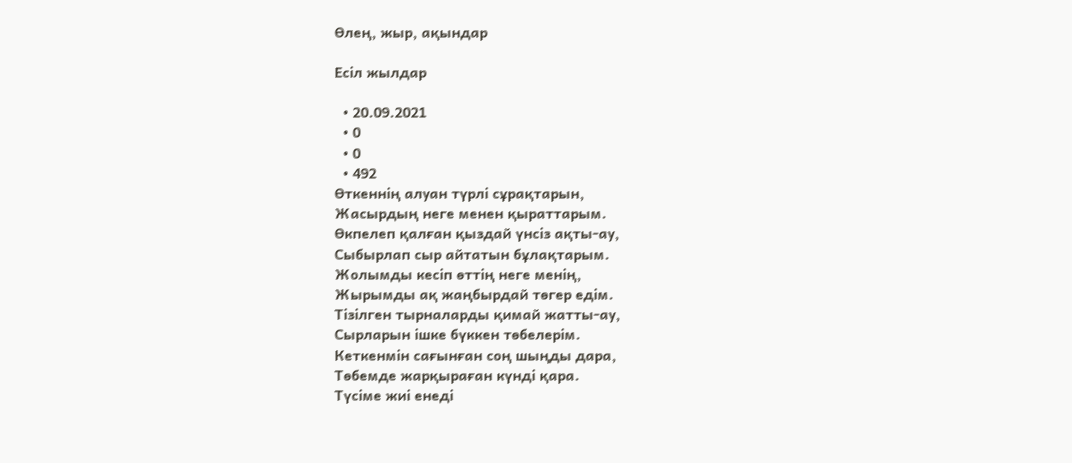Өлең, жыр, ақындар

Есіл жылдар

  • 20.09.2021
  • 0
  • 0
  • 492
Өткеннiң алуан түрлi сұрақтарын,
Жасырдың неге менен қыраттарым.
Өкпелеп қалған қыздай үнсiз ақты-ау,
Сыбырлап сыр айтатын бұлақтарым.
Жолымды кесiп өттiң неге менiң,
Жырымды ақ жаңбырдай төгер едiм.
Тiзiлген тырналарды қимай жатты-ау,
Сырларын iшке бүккен төбелерiм.
Кеткенмiн сағынған соң шыңды дара,
Төбемде жарқыраған күндi қара.
Түсiме жиi енедi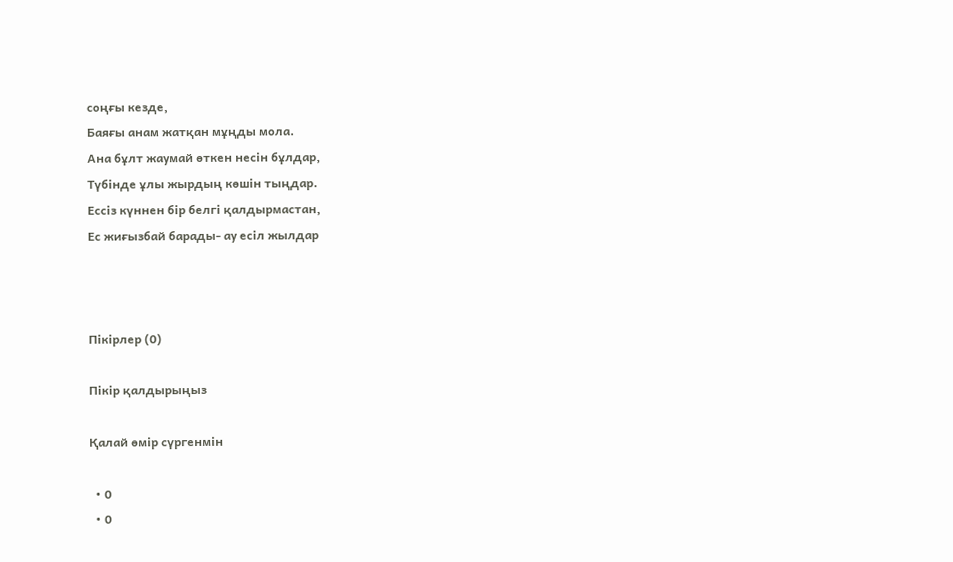соңғы кезде,
Баяғы анам жатқан мұңды мола.
Ана бұлт жаумай өткен несiн бұлдар,
Түбiнде ұлы жырдың көшiн тыңдар.
Ессiз күннен бiр белгi қалдырмастан,
Ес жиғызбай барады- ау есiл жылдар



Пікірлер (0)

Пікір қалдырыңыз

Қалай өмір сүргенмін

  • 0
  • 0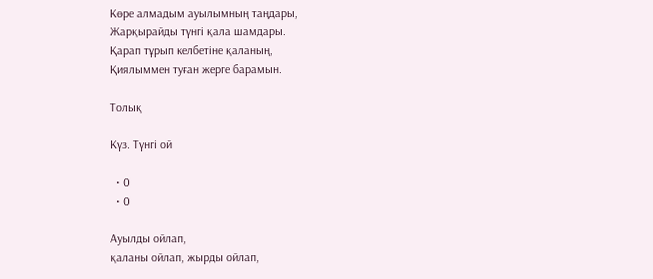Көре алмадым ауылымның таңдары,
Жарқырайды түнгі қала шамдары.
Қарап тұрып келбетіне қаланың,
Қиялыммен туған жерге барамын.

Толық

Күз. Түнгі ой

  • 0
  • 0

Ауылды ойлап,
қаланы ойлап, жырды ойлап,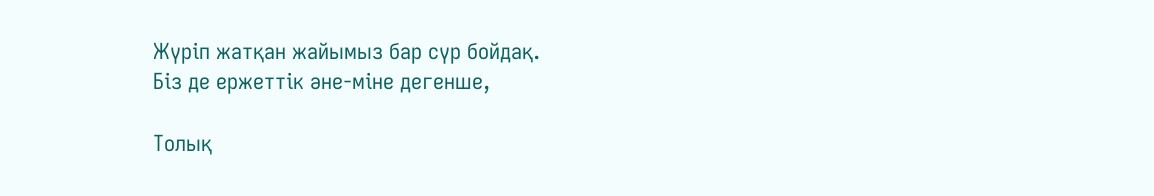Жүріп жатқан жайымыз бар сүр бойдақ.
Біз де ержеттік әне-міне дегенше,

Толық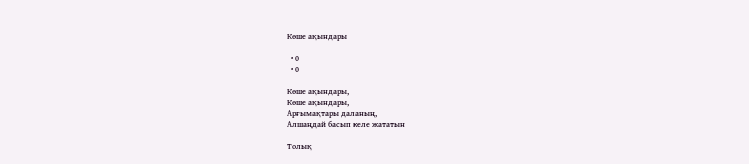Көше ақындары

  • 0
  • 0

Көше ақындары,
Көше ақындары,
Арғымақтары даланың,
Алшаңдай басып келе жататын

Толық